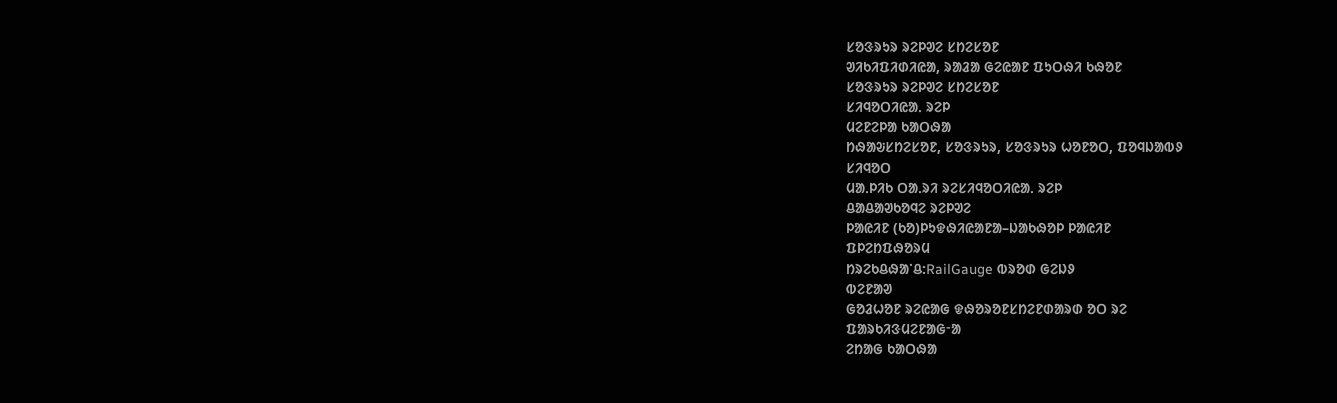ᱥᱚᱝᱨᱩᱨ ᱨᱮᱞᱣᱮ ᱥᱴᱮᱥᱚᱱ
ᱣᱤᱠᱤᱯᱤᱰᱤᱭᱟ, ᱨᱟᱲᱟ ᱜᱮᱭᱟᱱ ᱯᱩᱛᱷᱤ ᱠᱷᱚᱱ
ᱥᱚᱝᱨᱩᱨ ᱨᱮᱞᱣᱮ ᱥᱴᱮᱥᱚᱱ
ᱥᱤᱧᱚᱛᱤᱭᱟᱹ ᱨᱮᱞ
ᱢᱮᱱᱮᱞᱟ ᱠᱟᱛᱷᱟ
ᱴᱷᱟᱶᱥᱴᱮᱥᱚᱱ, ᱥᱚᱝᱨᱩᱨ, ᱥᱚᱝᱨᱩᱨ ᱦᱚᱱᱚᱛ, ᱯᱚᱧᱡᱟᱵᱽ
ᱥᱤᱧᱚᱛ
ᱢᱟᱹᱞᱤᱠ ᱛᱟᱹᱨᱤ ᱨᱮᱥᱤᱧᱚᱛᱤᱭᱟᱹ ᱨᱮᱞ
ᱪᱟᱪᱟᱣᱠᱚᱧᱮ ᱨᱮᱞᱣᱮ
ᱞᱟᱭᱤᱱ (ᱠᱚ)ᱞᱩᱫᱷᱤᱭᱟᱱᱟ–ᱡᱟᱠᱷᱚᱞ ᱞᱟᱭᱤᱱ
ᱯᱞᱮᱴᱯᱷᱚᱨᱢ
ᱴᱨᱮᱠᱪᱷᱟᱸᱪ:RailGauge ᱵᱨᱚᱰ ᱜᱮᱡᱽ
ᱵᱮᱱᱟᱣ
ᱜᱚᱲᱦᱚᱱ ᱨᱮᱭᱟᱜ ᱫᱷᱚᱨᱚᱱᱥᱴᱮᱱᱰᱟᱨᱰ ᱚᱛ ᱨᱮ
ᱯᱟᱨᱠᱤᱝᱢᱮᱱᱟᱜᱼᱟ
ᱮᱴᱟᱜ ᱠᱟᱛᱷᱟ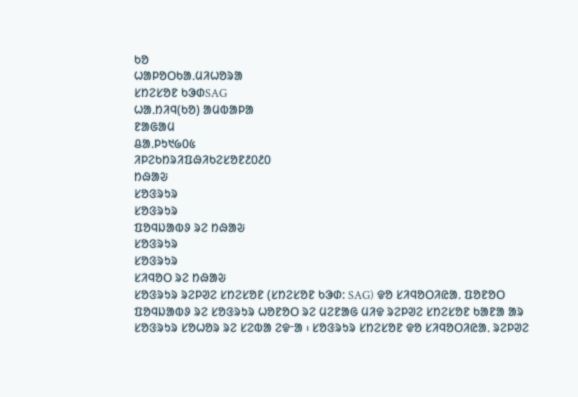ᱠᱚ
ᱦᱟᱞᱚᱛᱠᱟᱹᱢᱤᱦᱚᱨᱟ
ᱥᱴᱮᱥᱚᱱ ᱠᱳᱰSAG
ᱦᱟᱹᱴᱤᱧ(ᱠᱚ) ᱟᱢᱵᱟᱞᱟ
ᱱᱟᱜᱟᱢ
ᱪᱟᱹᱞᱩ᱑᱙᱐᱕
ᱤᱞᱮᱠᱴᱨᱤᱯᱷᱤᱠᱮᱥᱚᱱ᱒᱐᱒᱐
ᱴᱷᱟᱶ
ᱥᱚᱝᱨᱩᱨ
ᱥᱚᱝᱨᱩᱨ
ᱯᱚᱧᱡᱟᱵᱽ ᱨᱮ ᱴᱷᱟᱶ
ᱥᱚᱝᱨᱩᱨ
ᱥᱚᱝᱨᱩᱨ
ᱥᱤᱧᱚᱛ ᱨᱮ ᱴᱷᱟᱶ
ᱥᱚᱝᱨᱩᱨ ᱨᱮᱞᱣᱮ ᱥᱴᱮᱥᱚᱱ (ᱥᱴᱮᱥᱚᱱ ᱠᱳᱰ: SAG) ᱫᱚ ᱥᱤᱧᱚᱛᱤᱭᱟᱹ ᱯᱚᱱᱚᱛ ᱯᱚᱧᱡᱟᱵᱽ ᱨᱮ ᱥᱚᱝᱨᱩᱨ ᱦᱚᱱᱚᱛ ᱨᱮ ᱢᱮᱱᱟᱜ ᱢᱤᱫ ᱨᱮᱞᱣᱮ ᱥᱴᱮᱥᱚᱱ ᱠᱟᱱᱟ ᱟᱨ ᱥᱚᱝᱨᱩᱨ ᱥᱚᱦᱚᱨ ᱨᱮ ᱥᱮᱵᱟ ᱮᱫᱼᱟ ᱾ ᱥᱚᱝᱨᱩᱨ ᱥᱴᱮᱥᱚᱱ ᱫᱚ ᱥᱤᱧᱚᱛᱤᱭᱟᱹ ᱨᱮᱞᱣᱮ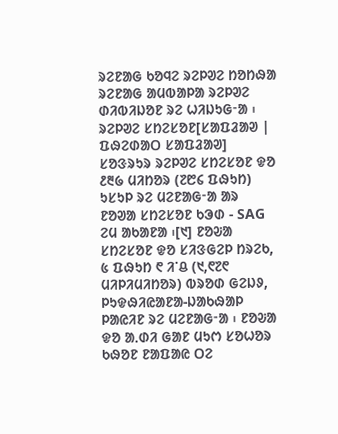ᱨᱮᱱᱟᱜ ᱠᱚᱧᱮ ᱨᱮᱞᱣᱮ ᱴᱚᱴᱷᱟ ᱨᱮᱱᱟᱜ ᱟᱢᱵᱟᱞᱟ ᱨᱮᱞᱣᱮ ᱰᱤᱵᱤᱡᱚᱱ ᱨᱮ ᱦᱤᱡᱩᱜᱼᱟ ᱾
ᱨᱮᱞᱣᱮ ᱥᱴᱮᱥᱚᱱ[ᱥᱟᱯᱲᱟᱣ | ᱯᱷᱮᱰᱟᱛ ᱥᱟᱯᱲᱟᱣ]
ᱥᱚᱝᱨᱩᱨ ᱨᱮᱞᱣᱮ ᱥᱴᱮᱥᱚᱱ ᱫᱚ ᱒᱓᱙ ᱢᱤᱴᱚᱨ (᱗᱘᱔ ᱯᱷᱩᱴ) ᱩᱥᱩᱞ ᱨᱮ ᱢᱮᱱᱟᱜᱼᱟ ᱟᱨ ᱱᱚᱣᱟ ᱥᱴᱮᱥᱚᱱ ᱠᱳᱰ - SAG ᱮᱢ ᱟᱠᱟᱱᱟ ᱾[᱑] ᱱᱚᱶᱟ ᱥᱴᱮᱥᱚᱱ ᱫᱚ ᱥᱤᱝᱜᱮᱞ ᱴᱨᱮᱠ, ᱕ ᱯᱷᱩᱴ ᱖ ᱤᱸᱪ (᱑,᱖᱗᱖ ᱢᱤᱞᱤᱢᱤᱴᱚᱨ) ᱵᱨᱚᱰ ᱜᱮᱡᱽ, ᱞᱩᱫᱷᱤᱭᱟᱱᱟ-ᱡᱟᱠᱷᱟᱞ ᱞᱟᱭᱤᱱ ᱨᱮ ᱢᱮᱱᱟᱜᱼᱟ ᱾ ᱱᱚᱶᱟ ᱫᱚ ᱟᱹᱰᱤ ᱜᱟᱱ ᱢᱩᱬ ᱥᱚᱦᱚᱨ ᱠᱷᱚᱱ ᱱᱟᱯᱟᱭ ᱛᱮ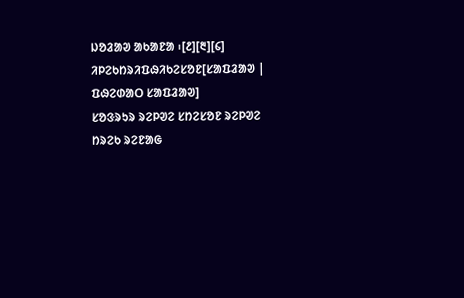ᱡᱚᱲᱟᱣ ᱟᱠᱟᱱᱟ ᱾[᱒][᱓][᱔]
ᱤᱞᱮᱠᱴᱨᱤᱯᱷᱤᱠᱮᱥᱚᱱ[ᱥᱟᱯᱲᱟᱣ | ᱯᱷᱮᱰᱟᱛ ᱥᱟᱯᱲᱟᱣ]
ᱥᱚᱝᱨᱩᱨ ᱨᱮᱞᱣᱮ ᱥᱴᱮᱥᱚᱱ ᱨᱮᱞᱣᱮ ᱴᱨᱮᱠ ᱨᱮᱱᱟᱜ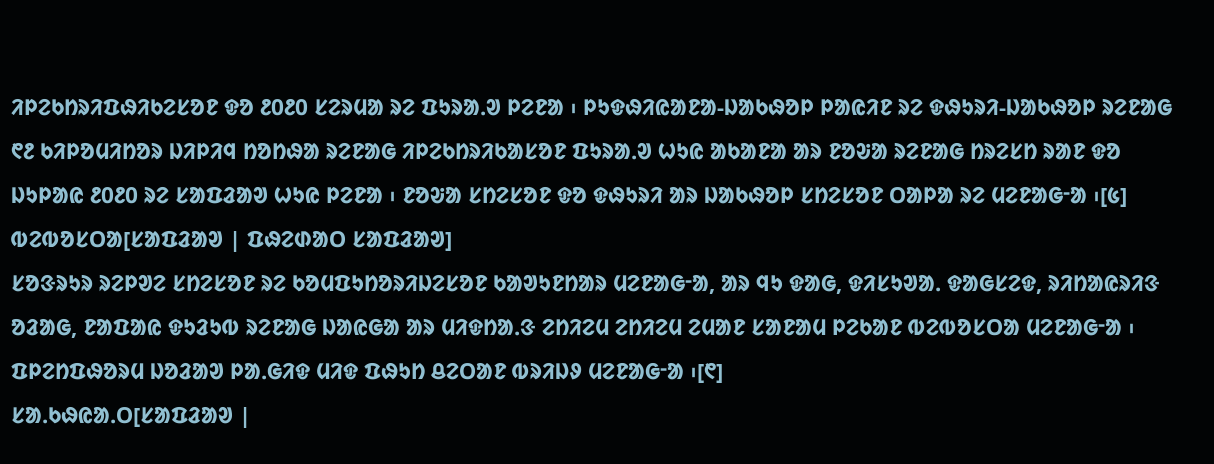ᱤᱞᱮᱠᱴᱨᱤᱯᱷᱤᱠᱮᱥᱚᱱ ᱫᱚ ᱒᱐᱒᱐ ᱥᱮᱨᱢᱟ ᱨᱮ ᱯᱩᱨᱟᱹᱣ ᱞᱮᱱᱟ ᱾ ᱞᱩᱫᱷᱤᱭᱟᱱᱟ-ᱡᱟᱠᱷᱚᱞ ᱞᱟᱭᱤᱱ ᱨᱮ ᱫᱷᱩᱨᱤ-ᱡᱟᱠᱷᱚᱞ ᱨᱮᱱᱟᱜ ᱖᱒ ᱠᱤᱞᱚᱢᱤᱴᱚᱨ ᱡᱤᱞᱤᱧ ᱴᱚᱴᱷᱟ ᱨᱮᱱᱟᱜ ᱤᱞᱮᱠᱴᱨᱤᱠᱟᱥᱚᱱ ᱯᱩᱨᱟᱹᱣ ᱦᱩᱭ ᱟᱠᱟᱱᱟ ᱟᱨ ᱱᱚᱶᱟ ᱨᱮᱱᱟᱜ ᱴᱨᱮᱥᱴ ᱨᱟᱱ ᱫᱚ ᱡᱩᱞᱟᱭ ᱒᱐᱒᱐ ᱨᱮ ᱥᱟᱯᱲᱟᱣ ᱦᱩᱭ ᱞᱮᱱᱟ ᱾ ᱱᱚᱶᱟ ᱥᱴᱮᱥᱚᱱ ᱫᱚ ᱫᱷᱩᱨᱤ ᱟᱨ ᱡᱟᱠᱷᱚᱞ ᱥᱴᱮᱥᱚᱱ ᱛᱟᱞᱟ ᱨᱮ ᱢᱮᱱᱟᱜᱼᱟ ᱾[᱕]
ᱵᱮᱵᱚᱥᱛᱟ[ᱥᱟᱯᱲᱟᱣ | ᱯᱷᱮᱰᱟᱛ ᱥᱟᱯᱲᱟᱣ]
ᱥᱚᱝᱨᱩᱨ ᱨᱮᱞᱣᱮ ᱥᱴᱮᱥᱚᱱ ᱨᱮ ᱠᱚᱢᱯᱩᱴᱚᱨᱤᱡᱮᱥᱚᱱ ᱠᱟᱣᱩᱱᱴᱟᱨ ᱢᱮᱱᱟᱜᱼᱟ, ᱟᱨ ᱧᱩ ᱫᱟᱜ, ᱫᱤᱥᱩᱣᱟᱹ ᱫᱟᱜᱥᱮᱫ, ᱨᱤᱴᱟᱭᱨᱤᱝ ᱚᱲᱟᱜ, ᱱᱟᱯᱟᱭ ᱫᱩᱲᱩᱵ ᱨᱮᱱᱟᱜ ᱡᱟᱭᱜᱟ ᱟᱨ ᱢᱤᱫᱴᱟᱹᱝ ᱮᱴᱤᱮᱢ ᱮᱴᱤᱮᱢ ᱮᱢᱟᱱ ᱥᱟᱱᱟᱢ ᱞᱮᱠᱟᱱ ᱵᱮᱵᱚᱥᱛᱟ ᱢᱮᱱᱟᱜᱼᱟ ᱾ ᱯᱞᱮᱴᱯᱷᱚᱨᱢ ᱡᱚᱲᱟᱣ ᱞᱟᱹᱜᱤᱫ ᱢᱤᱫ ᱯᱷᱩᱴ ᱪᱮᱛᱟᱱ ᱵᱨᱤᱡᱽ ᱢᱮᱱᱟᱜᱼᱟ ᱾[᱖]
ᱥᱟᱹᱠᱷᱭᱟᱹᱛ[ᱥᱟᱯᱲᱟᱣ |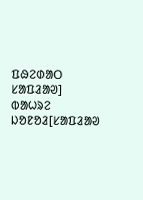ᱯᱷᱮᱰᱟᱛ ᱥᱟᱯᱲᱟᱣ]
ᱵᱟᱦᱨᱮ ᱡᱚᱱᱚᱲ[ᱥᱟᱯᱲᱟᱣ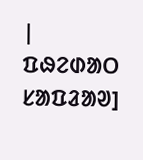| ᱯᱷᱮᱰᱟᱛ ᱥᱟᱯᱲᱟᱣ]